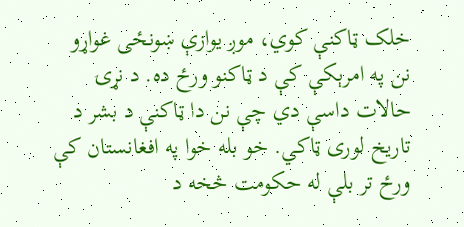خلک ټاکنې کوي، موږ یوازې ښونځی غواړو
نن په امرېکې کې د ټاکنو ورځ ده. د نړۍ حالات داسې دي چې نن دا ټاکنې د بشر د تاریخ لوری ټاکي. خو بله خوا په افغانستان کې ورځ تر بلې له حکومت څخه د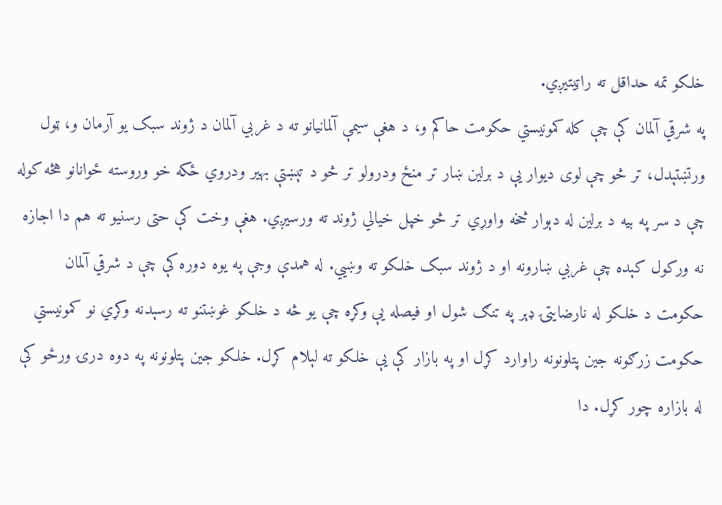خلکو تمه حداقل ته راټیتیږي.
په شرقي آلمان کې چې کله کمونیستي حکومت حاکم و، د هغې سیمې آلمانیانو ته د غربي آلمان د ژوند سبک یو آرمان و، ټول ورتښتېدل، تر څو چې لوی دیوار یې د برلین ښار تر منځ ودرولو تر څو د تېښتې بهیر ودروي ځکه خو وروسته ځوانانو هڅه کوله چې د سر په بیه د برلین له دېوار څخه واوړي تر څو خپل خیالي ژوند ته ورسیږي. هغې وخت کې حتی رسنیو ته هم دا اجازه نه ورکول کېده چې غربي ښارونه او د ژوند سبک خلکو ته وښیي. له همدې وجې په یوه دوره کې چې د شرقي آلمان حکومت د خلکو له نارضایتۍ ډېر په تنګ شول او فیصله یې وکړه چې یو څه د خلکو غوښتنو ته رسېدنه وکړي نو کمونیستي حکومت زرګونه جین پتلونونه راوارد کړل او په بازار کې یې خلکو ته لېلام کړل. خلکو جین پتلونونه په دوه درۍ ورځو کې له بازاره چور کړل. دا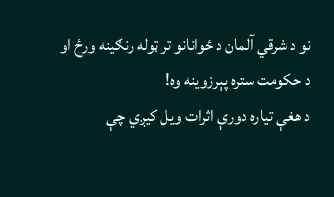نو د شرقي آلمان د ځوانانو تر ټوله رنګینه ورځ او د حکومت ستره پېرزوینه وه!
د هغې تیاره دورې اثرات ویل کیږي چې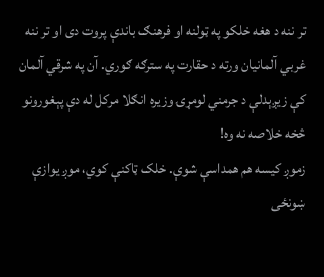تر ننه د هغه خلکو په ټولنه او فرهنګ باندې پروت دی او تر ننه غربي آلمانیان ورته د حقارت په سترګه ګوري. آن په شرقي آلمان کې زیږېدلې د جرمني لومړۍ وزیره انګلا مرکل له دې پېغورونو څخه خلاصه نه وه!
زموږ کیسه هم همداسې شوې. خلک ټاکنې کوي، موږ یوازې ښونځی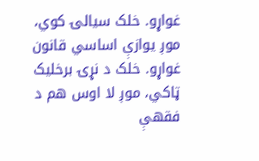غواړو. خلک سیالۍ کوي، موږ یوازې اساسي قانون غواړو. خلک د نړۍ برخلیک ټاکي، موږ لا اوس هم د فقهې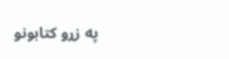په زړو کتابونو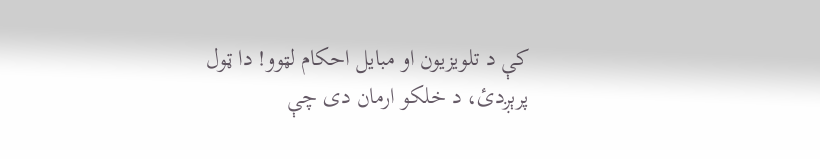کې د تلویزیون او مبایل احکام لټوو! دا ټول پرېږدئ، د خلکو ارمان دی چې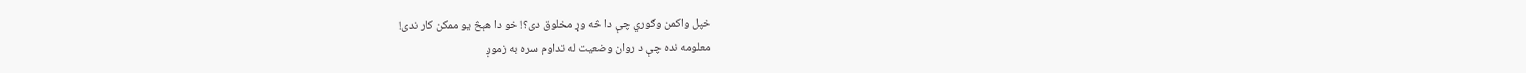خپل واکمن وګوري چې دا څه وړ مخلوق دی؟! خو دا هېڅ یو ممکن کار ندی!
معلومه نده چې د روان وضعیت له تداوم سره به زموږ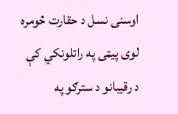اوسنی نسل د حقارت څومره لوی پیټی په راتلونکي کې د رقیبانو د سترګو په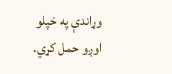وړاندې په خپلو اوږو حمل کړي.